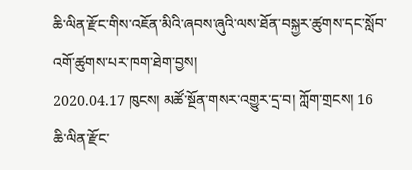ཆི་ལིན་རྫོང་གིས་འཇོན་མིའི་ཞབས་ཞུའི་ལས་ཐོན་བསྐྱར་ཚུགས་དང་སློབ་འགོ་ཚུགས་པར་ཁག་ཐེག་བྱས།
2020.04.17 ཁུངས། མཚོ་སྔོན་གསར་འགྱུར་དྲ་བ། ཀློག་གྲངས། 16
ཆི་ལིན་རྫོང་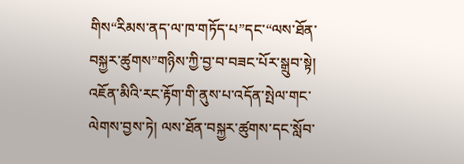གིས“རིམས་ནད་ལ་ཁ་གཏོད་པ”དང་“ལས་ཐོན་བསྐྱར་ཚུགས”གཉིས་ཀྱི་བྱ་བ་བཟང་པོར་སྒྲུབ་སྟེ། འཇོན་མིའི་རང་རྟོག་གི་ནུས་པ་འདོན་སྤེལ་གང་ལེགས་བྱས་ཏེ། ལས་ཐོན་བསྐྱར་ཚུགས་དང་སློབ་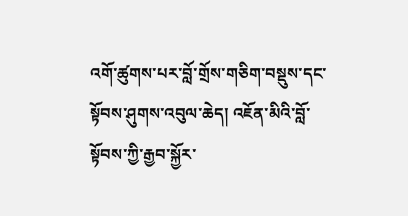འགོ་ཚུགས་པར་བློ་གྲོས་གཅིག་བསྡུས་དང་སྟོབས་ཤུགས་འབུལ་ཆེད། འཇོན་མིའི་བློ་སྟོབས་ཀྱི་རྒྱབ་སྐྱོར་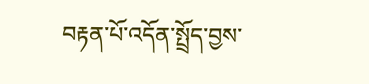བརྟན་པོ་འདོན་སྤྲོད་བྱས་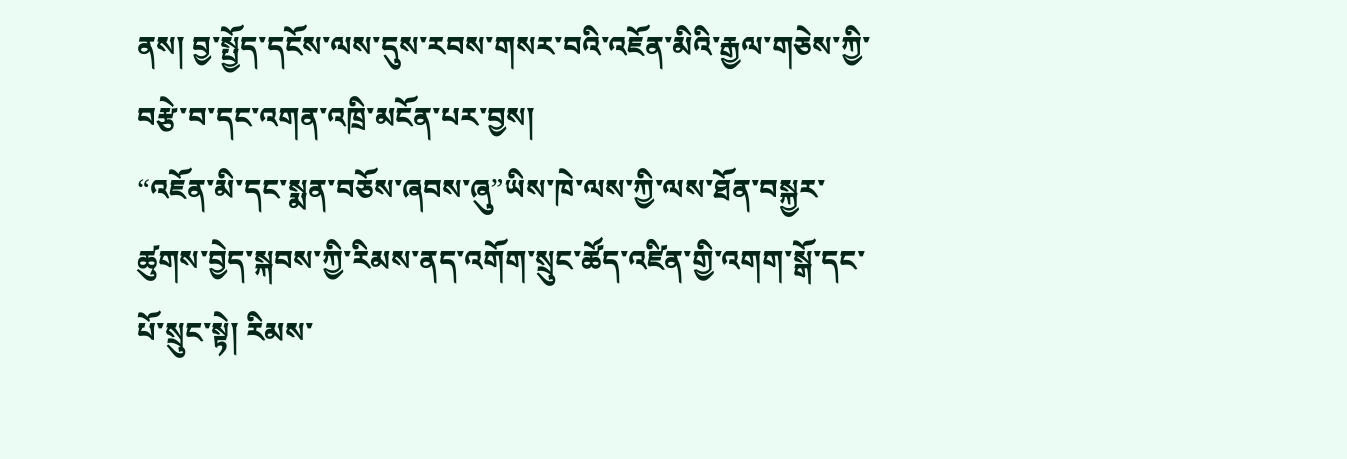ནས། བྱ་སྤྱོད་དངོས་ལས་དུས་རབས་གསར་བའི་འཇོན་མིའི་རྒྱལ་གཅེས་ཀྱི་བརྩེ་བ་དང་འགན་འཁྲི་མངོན་པར་བྱས།
“འཇོན་མི་དང་སྨན་བཅོས་ཞབས་ཞུ”ཡིས་ཁེ་ལས་ཀྱི་ལས་ཐོན་བསྐྱར་ཚུགས་བྱེད་སྐབས་ཀྱི་རིམས་ནད་འགོག་སྲུང་ཚོད་འཛིན་གྱི་འགག་སྒོ་དང་པོ་སྲུང་སྟེ། རིམས་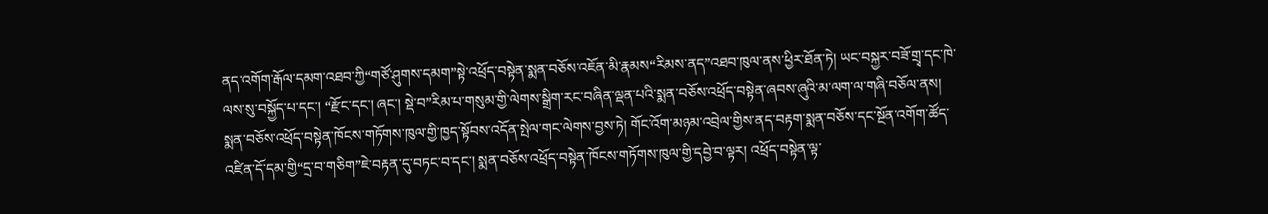ནད་འགོག་རྒོལ་དམག་འཐབ་ཀྱི“གཙོ་ཤུགས་དམག”སྟེ་འཕྲོད་བསྟེན་སྨན་བཅོས་འཇོན་མི་རྣམས“རིམས་ནད”འཐབ་ཁུལ་ནས་ཕྱིར་ཐོན་ཏེ། ཡང་བསྐྱར་བཟོ་གྲྭ་དང་ཁེ་ལས་སུ་བསྐྱོད་པ་དང་། “རྫོང་དང་། ཞང་། སྡེ་བ”རིམ་པ་གསུམ་གྱི་ལེགས་སྒྲིག་རང་བཞིན་ལྡན་པའི་སྨན་བཅོས་འཕྲོད་བསྟེན་ཞབས་ཞུའི་མ་ལག་ལ་གཞི་བཅོལ་ནས། སྨན་བཅོས་འཕྲོད་བསྟེན་ཁོངས་གཏོགས་ཁུལ་གྱི་ཁྱད་སྟོབས་འདོན་སྤེལ་གང་ལེགས་བྱས་ཏེ། གོང་འོག་མཉམ་འབྲེལ་གྱིས་ནད་བརྟག་སྨན་བཅོས་དང་སྔོན་འགོག་ཚོད་འཛིན་དོ་དམ་གྱི“དྲ་བ་གཅིག”ཇེ་བརྟན་དུ་བཏང་བ་དང་། སྨན་བཅོས་འཕྲོད་བསྟེན་ཁོངས་གཏོགས་ཁུལ་གྱི་དབྱེ་བ་ལྟར། འཕྲོད་བསྟེན་ལྟ་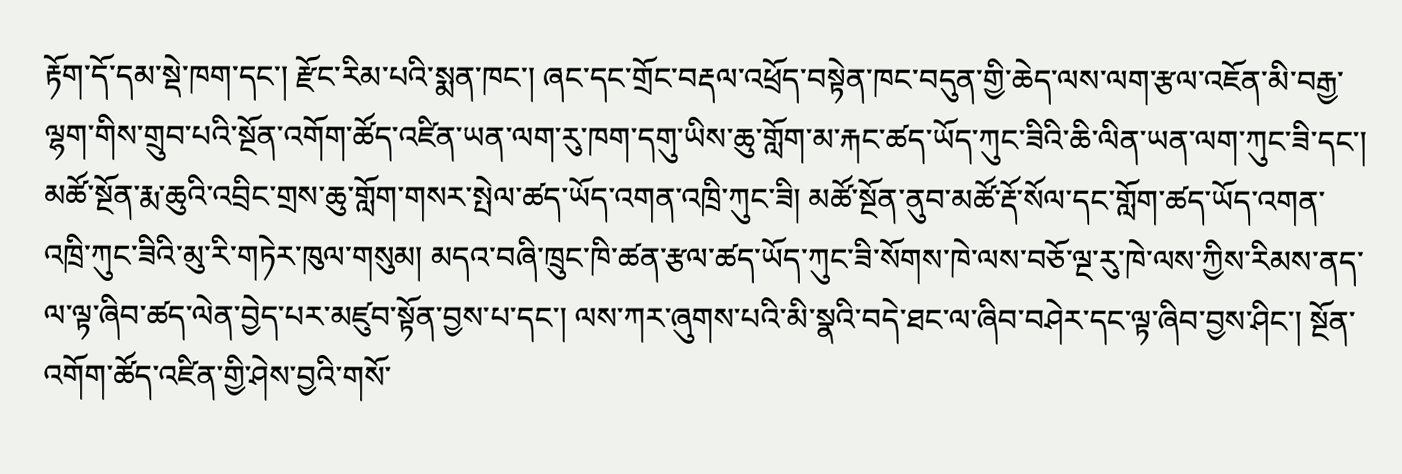རྟོག་དོ་དམ་སྡེ་ཁག་དང་། རྫོང་རིམ་པའི་སྨན་ཁང་། ཞང་དང་གྲོང་བརྡལ་འཕྲོད་བསྟེན་ཁང་བདུན་གྱི་ཆེད་ལས་ལག་རྩལ་འཇོན་མི་བརྒྱ་ལྷག་གིས་གྲུབ་པའི་སྔོན་འགོག་ཚོད་འཛིན་ཡན་ལག་རུ་ཁག་དགུ་ཡིས་ཆུ་གློག་མ་རྐང་ཚད་ཡོད་ཀུང་ཟིའི་ཆི་ལིན་ཡན་ལག་ཀུང་ཟི་དང་། མཚོ་སྔོན་རྨ་ཆུའི་འབྲིང་གྲས་ཆུ་གློག་གསར་སྤེལ་ཚད་ཡོད་འགན་འཁྲི་ཀུང་ཟི། མཚོ་སྔོན་ནུབ་མཚོ་རྡོ་སོལ་དང་གློག་ཚད་ཡོད་འགན་འཁྲི་ཀུང་ཟིའི་མུ་རི་གཏེར་ཁུལ་གསུམ། མདའ་བཞི་ཁྲུང་ཁི་ཚན་རྩལ་ཚད་ཡོད་ཀུང་ཟི་སོགས་ཁེ་ལས་བཅོ་ལྔ་རུ་ཁེ་ལས་ཀྱིས་རིམས་ནད་ལ་ལྟ་ཞིབ་ཚད་ལེན་བྱེད་པར་མཛུབ་སྟོན་བྱས་པ་དང་། ལས་ཀར་ཞུགས་པའི་མི་སྣའི་བདེ་ཐང་ལ་ཞིབ་བཤེར་དང་ལྟ་ཞིབ་བྱས་ཤིང་། སྔོན་འགོག་ཚོད་འཛིན་གྱི་ཤེས་བྱའི་གསོ་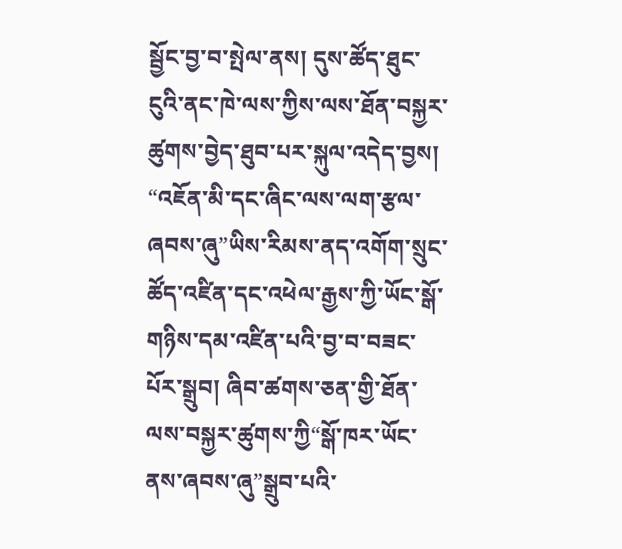སྦྱོང་བྱ་བ་སྤེལ་ནས། དུས་ཚོད་ཐུང་ངུའི་ནང་ཁེ་ལས་ཀྱིས་ལས་ཐོན་བསྐྱར་ཚུགས་བྱེད་ཐུབ་པར་སྐུལ་འདེད་བྱས།
“འཇོན་མི་དང་ཞིང་ལས་ལག་རྩལ་ཞབས་ཞུ”ཡིས་རིམས་ནད་འགོག་སྲུང་ཚོད་འཛིན་དང་འཕེལ་རྒྱས་ཀྱི་ཡོང་སྒོ་གཉིས་དམ་འཛིན་པའི་བྱ་བ་བཟང་པོར་སྒྲུབ། ཞིབ་ཚགས་ཅན་གྱི་ཐོན་ལས་བསྐྱར་ཚུགས་ཀྱི“སྒོ་ཁར་ཡོང་ནས་ཞབས་ཞུ”སྒྲུབ་པའི་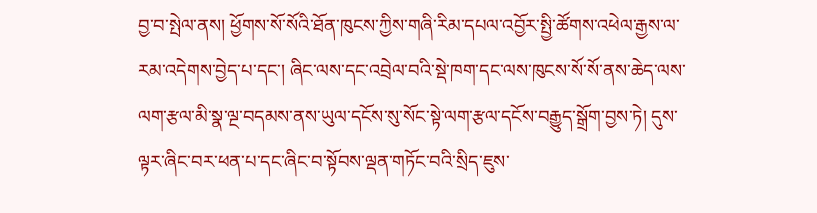བྱ་བ་སྤེལ་ནས། ཕྱོགས་སོ་སོའི་ཐོན་ཁུངས་ཀྱིས་གཞི་རིམ་དཔལ་འབྱོར་སྤྱི་ཚོགས་འཕེལ་རྒྱས་ལ་རམ་འདེགས་བྱེད་པ་དང་། ཞིང་ལས་དང་འབྲེལ་བའི་སྡེ་ཁག་དང་ལས་ཁུངས་སོ་སོ་ནས་ཆེད་ལས་ལག་རྩལ་མི་སྣ་ལྔ་བདམས་ནས་ཡུལ་དངོས་སུ་སོང་སྟེ་ལག་རྩལ་དངོས་བརྒྱུད་སྒྲོག་བྱས་ཏེ། དུས་ལྟར་ཞིང་བར་ཕན་པ་དང་ཞིང་བ་སྟོབས་ལྡན་གཏོང་བའི་སྲིད་ཇུས་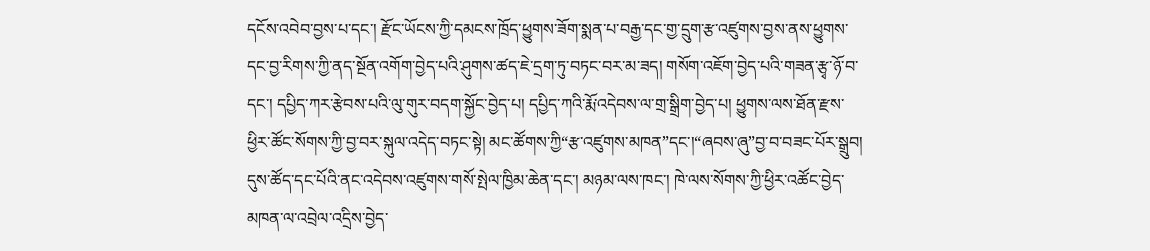དངོས་འབེབ་བྱས་པ་དང་། རྫོང་ཡོངས་ཀྱི་དམངས་ཁྲོད་ཕྱུགས་ཟོག་སྨན་པ་བརྒྱ་དང་གྱ་དྲུག་རྩ་འཛུགས་བྱས་ནས་ཕྱུགས་དང་བྱ་རིགས་ཀྱི་ནད་སྔོན་འགོག་བྱེད་པའི་ཤུགས་ཚད་ཇེ་དྲག་ཏུ་བཏང་བར་མ་ཟད། གསོག་འཇོག་བྱེད་པའི་གཟན་རྩྭ་ཉོ་བ་དང་། དཔྱིད་ཀར་རྩེབས་པའི་ལུ་གུར་བདག་སྐྱོང་བྱེད་པ། དཔྱིད་ཀའི་རྨོ་འདེབས་ལ་གྲ་སྒྲིག་བྱེད་པ། ཕྱུགས་ལས་ཐོན་རྫས་ཕྱིར་ཚོང་སོགས་ཀྱི་བྱ་བར་སྐུལ་འདེད་བཏང་སྟེ། མང་ཚོགས་ཀྱི“རྩ་འཛུགས་མཁན”དང་།“ཞབས་ཞུ”བྱ་བ་བཟང་པོར་སྒྲུབ། དུས་ཚོད་དང་པོའི་ནང་འདེབས་འཛུགས་གསོ་སྤེལ་ཁྱིམ་ཆེན་དང་། མཉམ་ལས་ཁང་། ཁེ་ལས་སོགས་ཀྱི་ཕྱིར་འཚོང་བྱེད་མཁན་ལ་འབྲེལ་འདྲིས་བྱེད་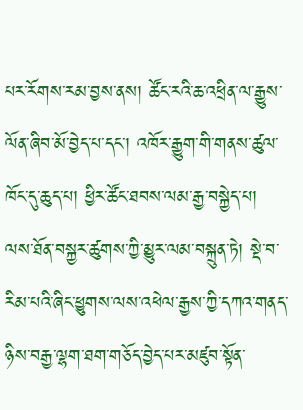པར་རོགས་རམ་བྱས་ནས། ཚོང་རའི་ཆ་འཕྲིན་ལ་རྒྱུས་ལོན་ཞིབ་མོ་བྱེད་པ་དང་། འཁོར་རྒྱུག་གི་གནས་ཚུལ་ཁོང་དུ་ཆུད་པ། ཕྱིར་ཚོང་ཐབས་ལམ་རྒྱ་བསྐྱེད་པ། ལས་ཐོན་བསྐྱར་ཚུགས་ཀྱི་མྱུར་ལམ་བསྐྲུན་ཏེ། སྡེ་བ་རིམ་པའི་ཞིང་ཕྱུགས་ལས་འཕེལ་རྒྱས་ཀྱི་དཀའ་གནད་ཉིས་བརྒྱ་ལྷག་ཐག་གཅོད་བྱེད་པར་མཛུབ་སྟོན་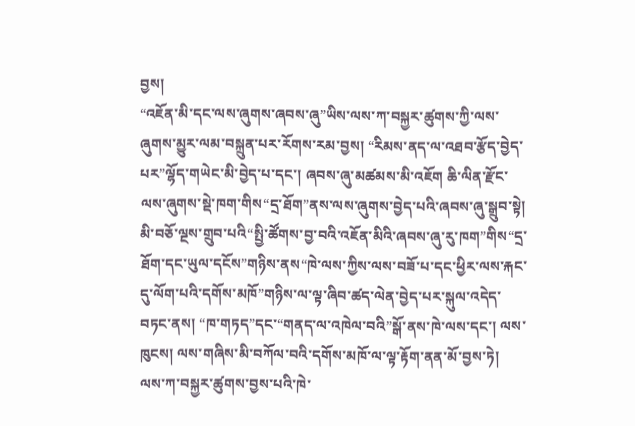བྱས།
“འཇོན་མི་དང་ལས་ཞུགས་ཞབས་ཞུ”ཡིས་ལས་ཀ་བསྐྱར་ཚུགས་ཀྱི་ལས་ཞུགས་མྱུར་ལམ་བསྐྲུན་པར་རོགས་རམ་བྱས། “རིམས་ནད་ལ་འཐབ་རྩོད་བྱེད་པར”ལྷོད་གཡེང་མི་བྱེད་པ་དང་། ཞབས་ཞུ་མཚམས་མི་འཇོག ཆི་ལིན་རྫོང་ལས་ཞུགས་སྡེ་ཁག་གིས“དྲ་ཐོག”ནས་ལས་ཞུགས་བྱེད་པའི་ཞབས་ཞུ་སྒྲུབ་སྟེ། མི་བཅོ་ལྔས་གྲུབ་པའི“སྤྱི་ཚོགས་བྱ་བའི་འཇོན་མིའི་ཞབས་ཞུ་རུ་ཁག”གིས“དྲ་ཐོག་དང་ཡུལ་དངོས”གཉིས་ནས“ཁེ་ལས་ཀྱིས་ལས་བཟོ་པ་དང་ཕྱིར་ལས་རྐང་དུ་ལོག་པའི་དགོས་མཁོ”གཉིས་ལ་ལྟ་ཞིབ་ཚད་ལེན་བྱེད་པར་སྐུལ་འདེད་བཏང་ནས། “ཁ་གཏད”དང་“གནད་ལ་འཁེལ་བའི”སྒོ་ནས་ཁེ་ལས་དང་། ལས་ཁུངས། ལས་གཞིས་མི་བཀོལ་བའི་དགོས་མཁོ་ལ་ལྟ་རྟོག་ནན་མོ་བྱས་ཏེ། ལས་ཀ་བསྐྱར་ཚུགས་བྱས་པའི་ཁེ་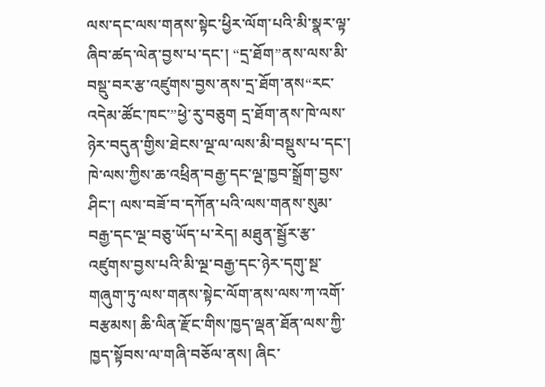ལས་དང་ལས་གནས་སྟེང་ཕྱིར་ལོག་པའི་མི་སྣར་ལྟ་ཞིབ་ཚད་ལེན་བྱས་པ་དང་། “དྲ་ཐོག”ནས་ལས་མི་བསྡུ་བར་རྩ་འཛུགས་བྱས་ནས་དྲ་ཐོག་ནས“རང་འདེམ་ཚོང་ཁང་”ཕྱེ་རུ་བཅུག དྲ་ཐོག་ནས་ཁེ་ལས་ཉེར་བདུན་གྱིས་ཐེངས་ལྔ་ལ་ལས་མི་བསྡུས་པ་དང་། ཁེ་ལས་ཀྱིས་ཆ་འཕྲིན་བརྒྱ་དང་ལྔ་ཁྱབ་སྒྲོག་བྱས་ཤིང་། ལས་བཟོ་བ་དཀོན་པའི་ལས་གནས་སུམ་བརྒྱ་དང་ལྔ་བཅུ་ཡོད་པ་རེད། མཐུན་སྦྱོར་རྩ་འཛུགས་བྱས་པའི་མི་ལྔ་བརྒྱ་དང་ཉེར་དགུ་སྔ་གཞུག་ཏུ་ལས་གནས་སྟེང་ལོག་ནས་ལས་ཀ་འགོ་བརྩམས། ཆི་ལིན་རྫོང་གིས་ཁྱད་ལྡན་ཐོན་ལས་ཀྱི་ཁྱད་སྟོབས་ལ་གཞི་བཅོལ་ནས། ཞིང་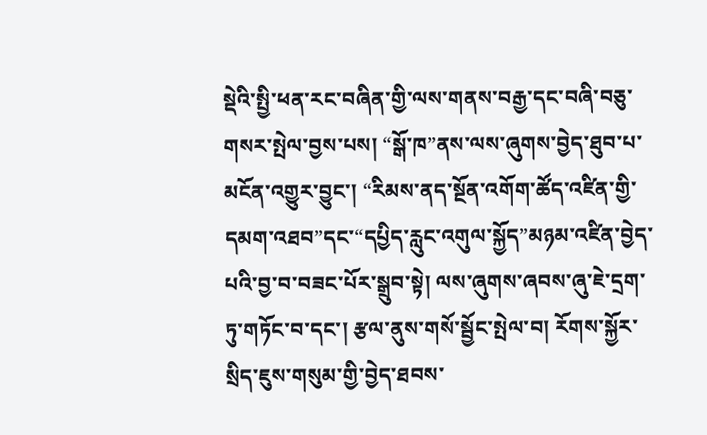སྡེའི་སྤྱི་ཕན་རང་བཞིན་གྱི་ལས་གནས་བརྒྱ་དང་བཞི་བཅུ་གསར་སྤེལ་བྱས་པས། “སྒོ་ཁ”ནས་ལས་ཞུགས་བྱེད་ཐུབ་པ་མངོན་འགྱུར་བྱུང་། “རིམས་ནད་སྔོན་འགོག་ཚོད་འཛིན་གྱི་དམག་འཐབ”དང་“དཔྱིད་རླུང་འགུལ་སྐྱོད”མཉམ་འཛིན་བྱེད་པའི་བྱ་བ་བཟང་པོར་སྒྲུབ་སྟེ། ལས་ཞུགས་ཞབས་ཞུ་ཇེ་དྲག་ཏུ་གཏོང་བ་དང་། རྩལ་ནུས་གསོ་སྦྱོང་སྤེལ་བ། རོགས་སྐྱོར་སྲིད་ཇུས་གསུམ་གྱི་བྱེད་ཐབས་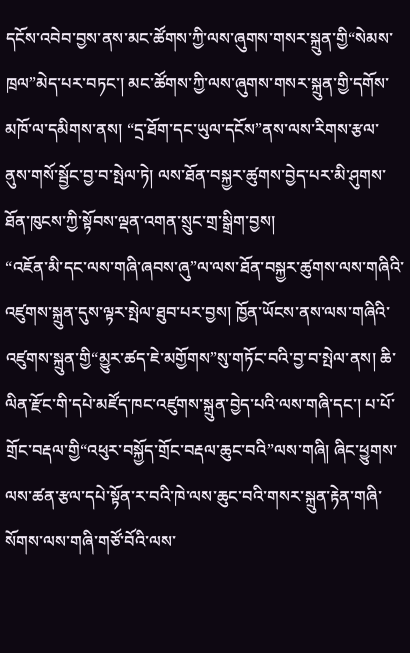དངོས་འབེབ་བྱས་ནས་མང་ཚོགས་ཀྱི་ལས་ཞུགས་གསར་སྐྲུན་གྱི“སེམས་ཁྲལ”མེད་པར་བཏང་། མང་ཚོགས་ཀྱི་ལས་ཞུགས་གསར་སྐྲུན་གྱི་དགོས་མཁོ་ལ་དམིགས་ནས། “དྲ་ཐོག་དང་ཡུལ་དངོས”ནས་ལས་རིགས་རྩལ་ནུས་གསོ་སྦྱོང་བྱ་བ་སྤེལ་ཏེ། ལས་ཐོན་བསྐྱར་ཚུགས་བྱེད་པར་མི་ཤུགས་ཐོན་ཁུངས་ཀྱི་སྟོབས་ལྡན་འགན་སྲུང་གྲ་སྒྲིག་བྱས།
“འཇོན་མི་དང་ལས་གཞི་ཞབས་ཞུ”ལ་ལས་ཐོན་བསྐྱར་ཚུགས་ལས་གཞིའི་འཛུགས་སྐྲུན་དུས་ལྟར་སྤེལ་ཐུབ་པར་བྱས། ཁྱོན་ཡོངས་ནས་ལས་གཞིའི་འཛུགས་སྐྲུན་གྱི“མྱུར་ཚད་ཇེ་མགྱོགས”སུ་གཏོང་བའི་བྱ་བ་སྤེལ་ནས། ཆི་ལིན་རྫོང་གི་དཔེ་མཛོད་ཁང་འཛུགས་སྐྲུན་བྱེད་པའི་ལས་གཞི་དང་། པ་པོ་གྲོང་བརྡལ་གྱི“འཕུར་བསྐྱོད་གྲོང་བརྡལ་ཆུང་བའི”ལས་གཞི། ཞིང་ཕྱུགས་ལས་ཚན་རྩལ་དཔེ་སྟོན་ར་བའི་ཁེ་ལས་ཆུང་བའི་གསར་སྐྲུན་རྟེན་གཞི་སོགས་ལས་གཞི་གཙོ་བོའི་ལས་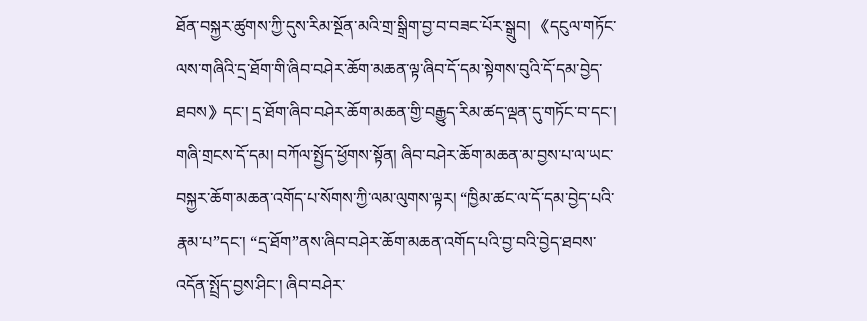ཐོན་བསྐྱར་ཚུགས་ཀྱི་དུས་རིམ་སྔོན་མའི་གྲ་སྒྲིག་བྱ་བ་བཟང་པོར་སྒྲུབ། 《དངུལ་གཏོང་ལས་གཞིའི་དྲ་ཐོག་གི་ཞིབ་བཤེར་ཆོག་མཆན་ལྟ་ཞིབ་དོ་དམ་སྟེགས་བུའི་དོ་དམ་བྱེད་ཐབས》དང་། དྲ་ཐོག་ཞིབ་བཤེར་ཆོག་མཆན་གྱི་བརྒྱུད་རིམ་ཚད་ལྡན་དུ་གཏོང་བ་དང་། གཞི་གྲངས་དོ་དམ། བཀོལ་སྤྱོད་ཕྱོགས་སྟོན། ཞིབ་བཤེར་ཆོག་མཆན་མ་བྱས་པ་ལ་ཡང་བསྐྱར་ཆོག་མཆན་འགོད་པ་སོགས་ཀྱི་ལམ་ལུགས་ལྟར། “ཁྱིམ་ཚང་ལ་དོ་དམ་བྱེད་པའི་རྣམ་པ”དང་། “དྲ་ཐོག”ནས་ཞིབ་བཤེར་ཆོག་མཆན་འགོད་པའི་བྱ་བའི་བྱེད་ཐབས་འདོན་སྤྲོད་བྱས་ཤིང་། ཞིབ་བཤེར་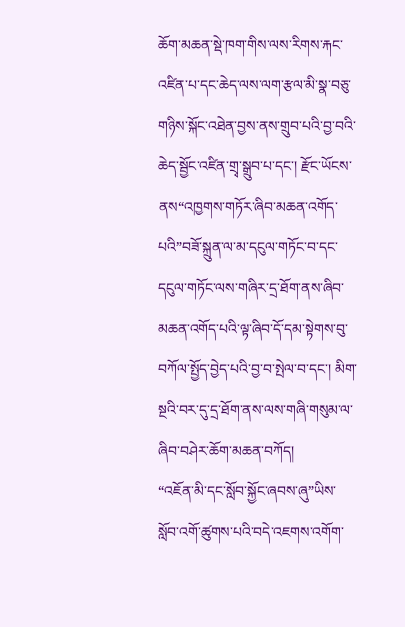ཆོག་མཆན་སྡེ་ཁག་གིས་ལས་རིགས་རྐང་འཛིན་པ་དང་ཆེད་ལས་ལག་རྩལ་མི་སྣ་བཅུ་གཉིས་སྐོང་འཐེན་བྱས་ནས་གྲུབ་པའི་བྱ་བའི་ཆེད་སྦྱོང་འཛིན་གྲྭ་སྒྲུབ་པ་དང་། རྫོང་ཡོངས་ནས“འཁྱགས་གཏོར་ཞིབ་མཆན་འགོད་པའི”བཟོ་སྐྲུན་ལ་མ་དངུལ་གཏོང་བ་དང་དངུལ་གཏོང་ལས་གཞིར་དྲ་ཐོག་ནས་ཞིབ་མཆན་འགོད་པའི་ལྟ་ཞིབ་དོ་དམ་སྟེགས་བུ་བཀོལ་སྤྱོད་བྱེད་པའི་བྱ་བ་སྤེལ་བ་དང་། མིག་སྔའི་བར་དུ་དྲ་ཐོག་ནས་ལས་གཞི་གསུམ་ལ་ཞིབ་བཤེར་ཆོག་མཆན་བཀོད།
“འཇོན་མི་དང་སློབ་སྐྱོང་ཞབས་ཞུ”ཡིས་སློབ་འགོ་ཚུགས་པའི་བདེ་འཇགས་འགོག་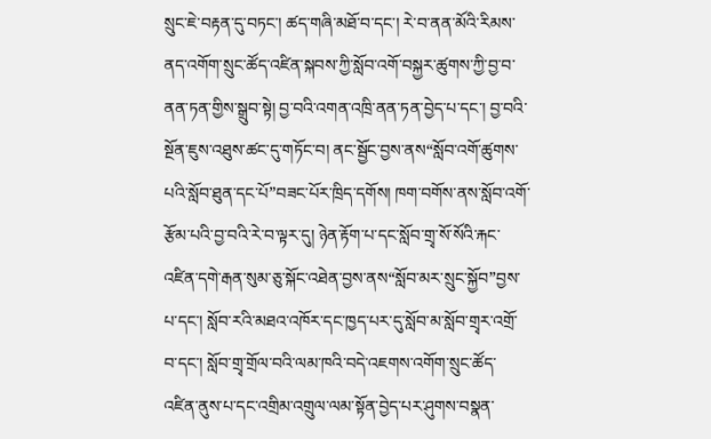སྲུང་ཇེ་བརྟན་དུ་བཏང་། ཚད་གཞི་མཐོ་བ་དང་། རེ་བ་ནན་མོའི་རིམས་ནད་འགོག་སྲུང་ཚོད་འཛིན་སྐབས་ཀྱི་སློབ་འགོ་བསྐྱར་ཚུགས་ཀྱི་བྱ་བ་ནན་ཏན་གྱིས་སྒྲུབ་སྟེ། བྱ་བའི་འགན་འཁྲི་ནན་ཏན་བྱེད་པ་དང་། བྱ་བའི་སྔོན་ཇུས་འཐུས་ཚང་དུ་གཏོང་བ། ནང་སྦྱོང་བྱས་ནས“སློབ་འགོ་ཚུགས་པའི་སློབ་ཐུན་དང་པོ”བཟང་པོར་ཁྲིད་དགོས། ཁག་བགོས་ནས་སློབ་འགོ་རྩོམ་པའི་བྱ་བའི་རེ་བ་ལྟར་དུ། ཉེན་རྟོག་པ་དང་སློབ་གྲྭ་སོ་སོའི་རྐང་འཛིན་དགེ་རྒན་སུམ་ཅུ་སྐོང་འཐེན་བྱས་ནས“སློབ་མར་སྲུང་སྐྱོབ”བྱས་པ་དང་། སློབ་རའི་མཐའ་འཁོར་དང་ཁྱད་པར་དུ་སློབ་མ་སློབ་གྲྭར་འགྲོ་བ་དང་། སློབ་གྲྭ་གྲོལ་བའི་ལམ་ཁའི་བདེ་འཇགས་འགོག་སྲུང་ཚོད་འཛིན་ནུས་པ་དང་འགྲིམ་འགྲུལ་ལམ་སྟོན་བྱེད་པར་ཤུགས་བསྣན་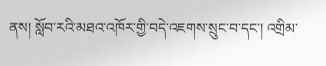ནས། སློབ་རའི་མཐའ་འཁོར་གྱི་བདེ་འཇགས་སྲུང་བ་དང་། འགྲིམ་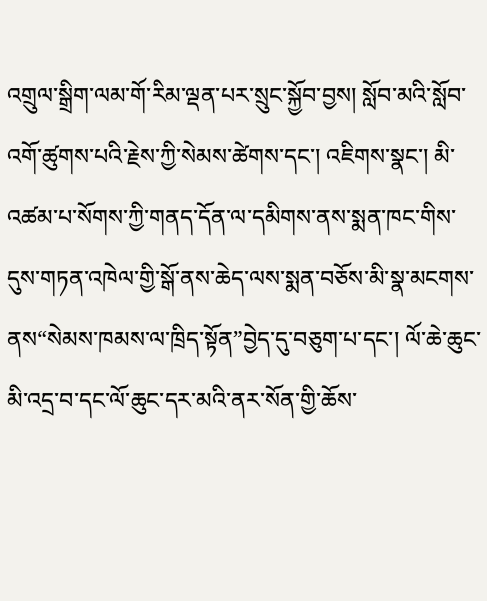འགྲུལ་སྒྲིག་ལམ་གོ་རིམ་ལྡན་པར་སྲུང་སྐྱོབ་བྱས། སློབ་མའི་སློབ་འགོ་ཚུགས་པའི་རྗེས་ཀྱི་སེམས་ཚེགས་དང་། འཇིགས་སྣང་། མི་འཚམ་པ་སོགས་ཀྱི་གནད་དོན་ལ་དམིགས་ནས་སྨན་ཁང་གིས་དུས་གཏན་འཁེལ་གྱི་སྒོ་ནས་ཆེད་ལས་སྨན་བཅོས་མི་སྣ་མངགས་ནས“སེམས་ཁམས་ལ་ཁྲིད་སྟོན”བྱེད་དུ་བཅུག་པ་དང་། ལོ་ཆེ་ཆུང་མི་འདྲ་བ་དང་ལོ་ཆུང་དར་མའི་ནར་སོན་གྱི་ཆོས་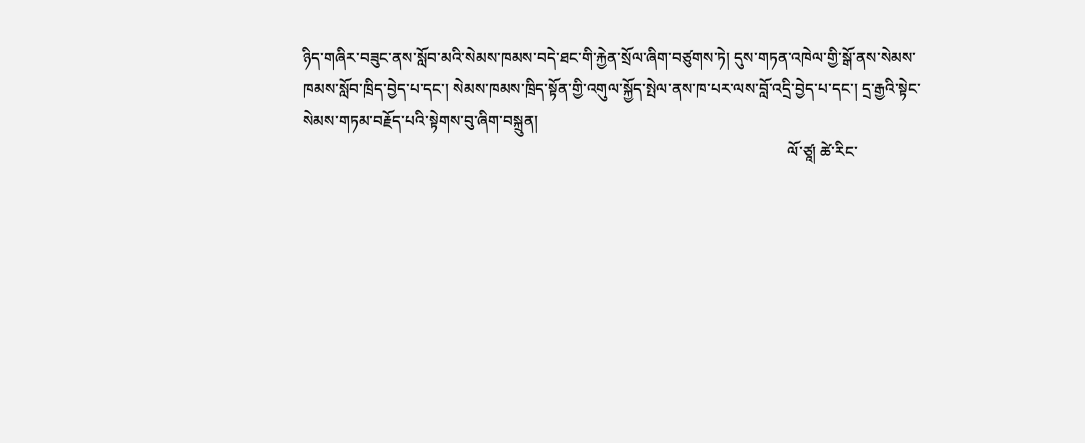ཉིད་གཞིར་བཟུང་ནས་སློབ་མའི་སེམས་ཁམས་བདེ་ཐང་གི་རྐྱེན་སྲོལ་ཞིག་བཙུགས་ཏེ། དུས་གཏན་འཁེལ་གྱི་སྒོ་ནས་སེམས་ཁམས་སློབ་ཁྲིད་བྱེད་པ་དང་། སེམས་ཁམས་ཁྲིད་སྟོན་གྱི་འགུལ་སྐྱོད་སྤེལ་ནས་ཁ་པར་ལས་བློ་འདྲི་བྱེད་པ་དང་། དྲ་རྒྱའི་སྟེང་སེམས་གཏམ་བརྗོད་པའི་སྟེགས་བུ་ཞིག་བསྐྲུན།
                                                                                                                            ལོ་ཙཱ། ཚེ་རིང་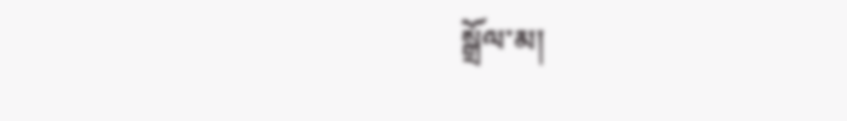སྒྲོལ་མ།